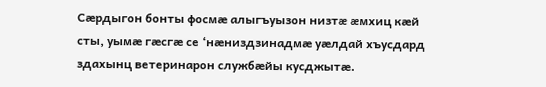Сæрдыгон бонты фосмæ алыгъуызон низтæ æмхиц кæй сты, уымæ гæсгæ се ‘нæниздзинадмæ уæлдай хъусдард здахынц ветеринарон службæйы кусджытæ.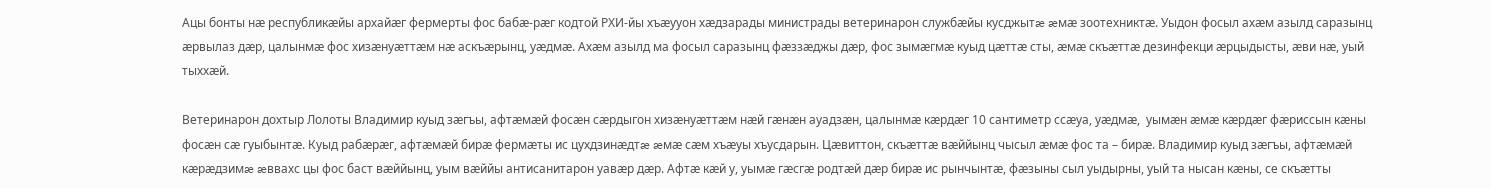Ацы бонты нæ республикæйы архайæг фермерты фос бабæ-рæг кодтой РХИ-йы хъæууон хæдзарады министрады ветеринарон службæйы кусджытæ æмæ зоотехниктæ. Уыдон фосыл ахæм азылд саразынц æрвылаз дæр, цалынмæ фос хизæнуæттæм нæ аскъæрынц, уæдмæ. Ахæм азылд ма фосыл саразынц фæззæджы дæр, фос зымæгмæ куыд цæттæ сты, æмæ скъæттæ дезинфекци æрцыдысты, æви нæ, уый тыххæй.

Ветеринарон дохтыр Лолоты Владимир куыд зæгъы, афтæмæй фосæн сæрдыгон хизæнуæттæм нæй гæнæн ауадзæн, цалынмæ кæрдæг 10 сантиметр ссæуа, уæдмæ,  уымæн æмæ кæрдæг фæриссын кæны фосæн сæ гуыбынтæ. Куыд рабæрæг, афтæмæй бирæ фермæты ис цухдзинæдтæ æмæ сæм хъæуы хъусдарын. Цæвиттон, скъæттæ вæййынц чысыл æмæ фос та – бирæ. Владимир куыд зæгъы, афтæмæй кæрæдзимæ æввахс цы фос баст вæййынц, уым вæййы антисанитарон уавæр дæр. Афтæ кæй у, уымæ гæсгæ родтæй дæр бирæ ис рынчынтæ, фæзыны сыл уыдырны, уый та нысан кæны, се скъæтты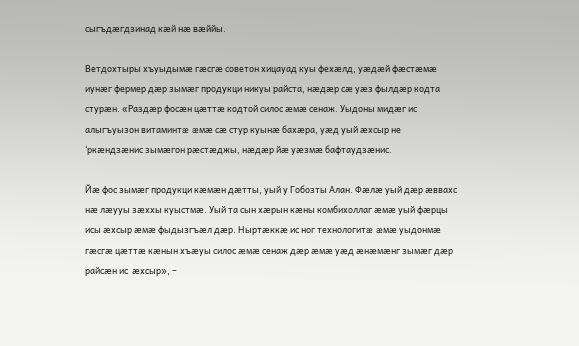сыгъдæгдзинад кæй нæ вæййы.

Ветдохтыры хъуыдымæ гæсгæ советон хицауад куы фехæлд, уæдæй фæстæмæ иунæг фермер дæр зымæг продукци никуы райста, нæдæр сæ уæз фылдæр кодта стурæн. «Раздæр фосæн цæттæ кодтой силос æмæ сенаж. Уыдоны мидæг ис алыгъуызон витаминтæ æмæ сæ стур куынæ бахæра, уæд уый æхсыр не ‘ркæндзæнис зымæгон рæстæджы, нæдæр йæ уæзмæ бафтаудзæнис.

Йæ фос зымæг продукци кæмæн дæтты, уый у Гобозты Алан. Фæлæ уый дæр æввахс нæ лæууы зæххы куыстмæ. Уый та сын хæрын кæны комбихоллаг æмæ уый фæрцы исы æхсыр æмæ фыдызгъæл дæр. Ныртæккæ ис ног технологитæ æмæ уыдонмæ гæсгæ цæттæ кæнын хъæуы силос æмæ сенаж дæр æмæ уæд æнæмæнг зымæг дæр райсæн ис  æхсыр», –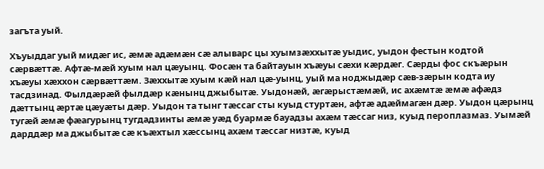загъта уый.

Хъуыддаг уый мидæг ис, æмæ адæмæн сæ алыварс цы хуымзæххытæ уыдис, уыдон фестын кодтой сæрвæттæ. Афтæ-мæй хуым нал цæуынц. Фосæн та байтауын хъæуы сæхи кæрдæг. Сæрды фос скъæрын хъæуы хæххон сæрвæттæм. Зæххытæ хуым кæй нал цæ-уынц, уый ма ноджыдæр сæв-зæрын кодта иу тасдзинад. Фылдæрæй фылдæр кæнынц джыбытæ. Уыдонæй, æгæрыстæмæй, ис ахæмтæ æмæ афæдз дæттынц æртæ цæуæты дæр. Уыдон та тынг тæссаг сты куыд стуртæн, афтæ адæймагæн дæр. Уыдон цæрынц тугæй æмæ фæагурынц тугдадзинты æмæ уæд буармæ бауадзы ахæм тæссаг низ, куыд пероплазмаз. Уымæй дарддæр ма джыбытæ сæ къæхтыл хæссынц ахæм тæссаг низтæ, куыд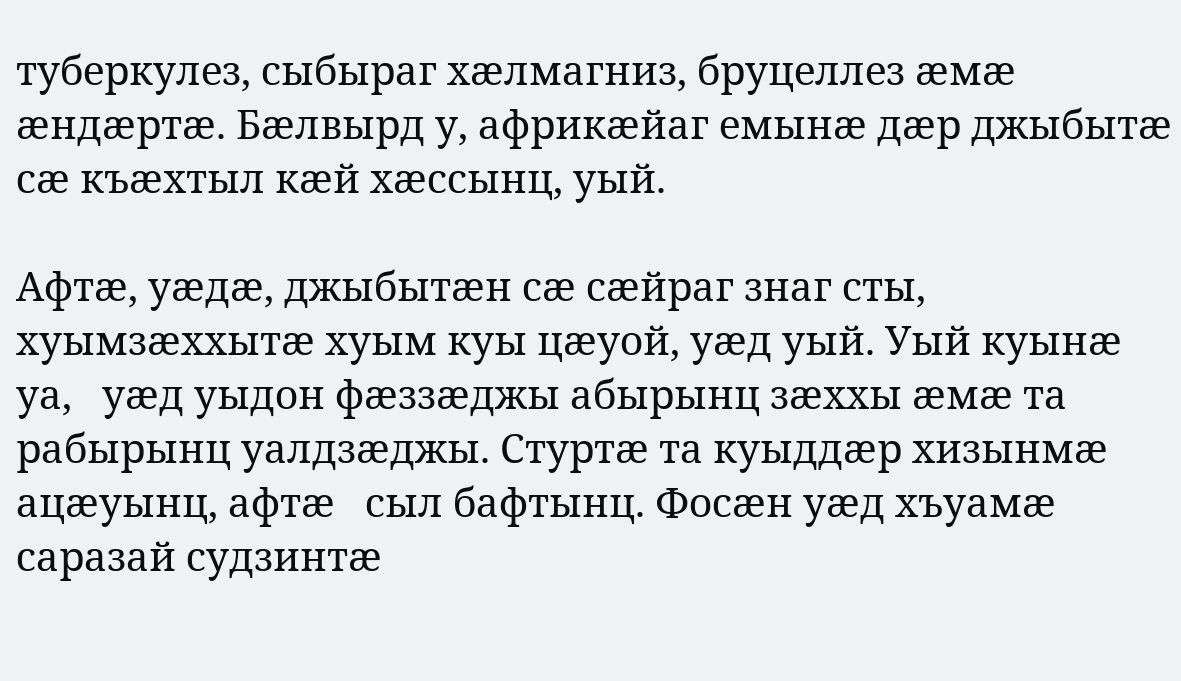туберкулез, сыбыраг хæлмагниз, бруцеллез æмæ æндæртæ. Бæлвырд у, африкæйаг емынæ дæр джыбытæ сæ къæхтыл кæй хæссынц, уый.

Афтæ, уæдæ, джыбытæн сæ сæйраг знаг сты, хуымзæххытæ хуым куы цæуой, уæд уый. Уый куынæ уа,   уæд уыдон фæззæджы абырынц зæххы æмæ та рабырынц уалдзæджы. Стуртæ та куыддæр хизынмæ ацæуынц, афтæ   сыл бафтынц. Фосæн уæд хъуамæ саразай судзинтæ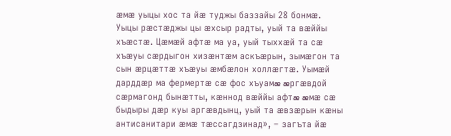æмæ уыцы хос та йæ туджы баззайы 28 бонмæ. Уыцы рæстæджы цы æхсыр радты, уый та вæййы хъæстæ. Цæмæй афтæ ма уа, уый тыххæй та сæ хъæуы сæрдыгон хизæнтæм аскъæрын, зымæгон та сын æрцæттæ хъæуы æмбæлон холлæгтæ. Уымæй дарддæр ма фермертæ сæ фос хъуамæ æргæвдой сæрмагонд бынæтты, кæннод вæййы афтæ æмæ сæ быдыры дæр куы аргæвдынц, уый та æвзæрын кæны антисанитари æмæ тæссагдзинад», – загъта йæ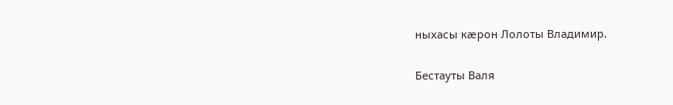ныхасы кæрон Лолоты Владимир.

Бестауты Валя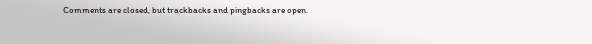Comments are closed, but trackbacks and pingbacks are open.